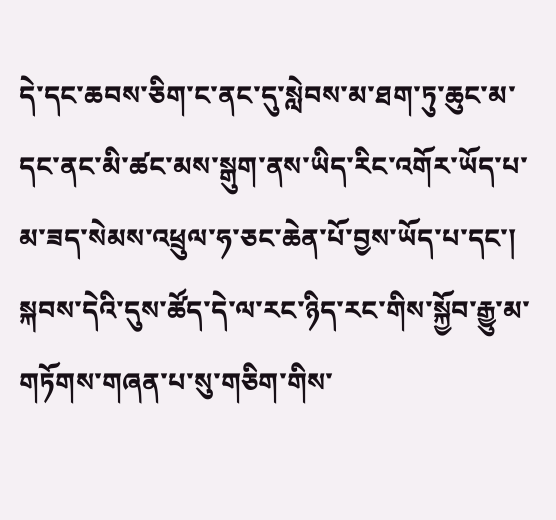དེ་དང་ཆབས་ཅིག་ང་ནང་དུ་སླེབས་མ་ཐག་ཏུ་ཆུང་མ་དང་ནང་མི་ཚང་མས་སྒུག་ནས་ཡིད་རིང་འགོར་ཡོད་པ་མ་ཟད་སེམས་འཕྲུལ་ཧ་ཅང་ཆེན་པོ་བྱས་ཡོད་པ་དང་། སྐབས་དེའི་དུས་ཚོད་དེ་ལ་རང་ཉིད་རང་གིས་སྐྱོབ་རྒྱུ་མ་གཏོགས་གཞན་པ་སུ་གཅིག་གིས་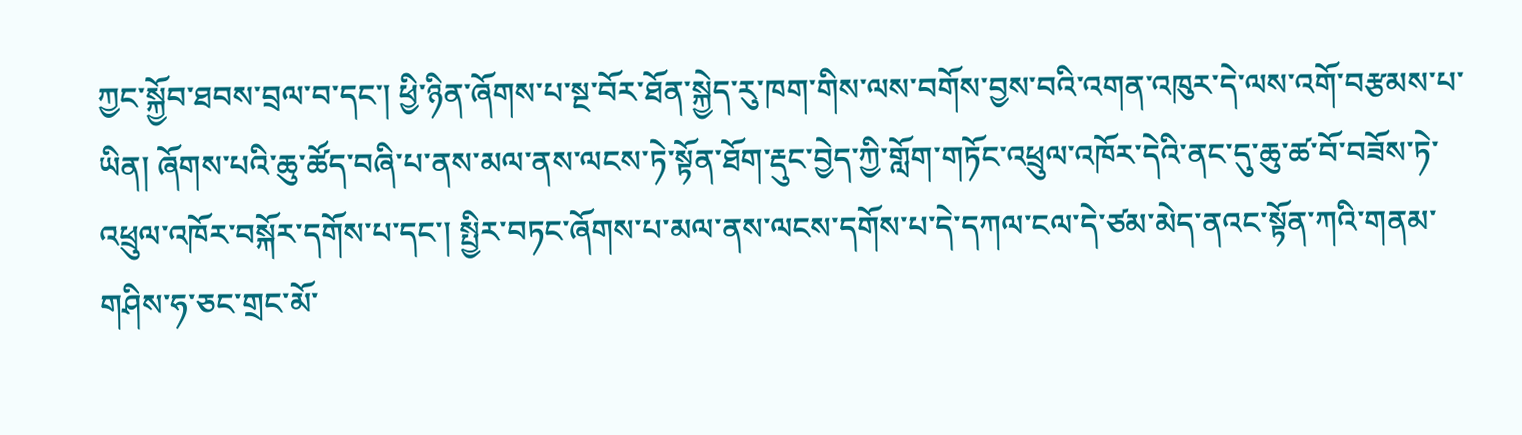ཀྱང་སྐྱོབ་ཐབས་བྲལ་བ་དང་། ཕྱི་ཉིན་ཞོགས་པ་སྔ་བོར་ཐོན་སྐྱེད་རུ་ཁག་གིས་ལས་བགོས་བྱས་བའི་འགན་འཁུར་དེ་ལས་འགོ་བརྩམས་པ་ཡིན། ཞོགས་པའི་ཆུ་ཚོད་བཞི་པ་ནས་མལ་ནས་ལངས་ཏེ་སྟོན་ཐོག་རྡུང་བྱེད་ཀྱི་གློག་གཏོང་འཕྲུལ་འཁོར་དེའི་ནང་དུ་ཆུ་ཚ་བོ་བཟོས་ཏེ་འཕྲུལ་འཁོར་བསྐོར་དགོས་པ་དང་། སྤྱིར་བཏང་ཞོགས་པ་མལ་ནས་ལངས་དགོས་པ་དེ་དཀལ་ངལ་དེ་ཙམ་མེད་ནའང་སྟོན་ཀའི་གནམ་གཤིས་ཧ་ཅང་གྲང་མོ་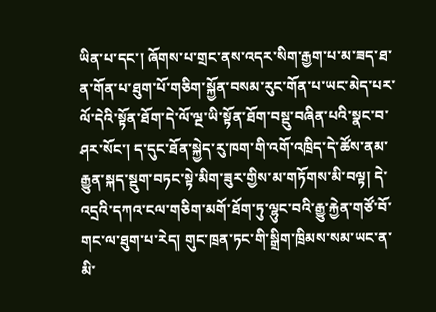ཡིན་པ་དང་། ཞོགས་པ་གྲང་ནས་འདར་སིག་རྒྱག་པ་མ་ཟད་ཐ་ན་གོན་པ་ཐུག་པོ་གཅིག་སྐྱོན་བསམ་རུང་གོན་པ་ཡང་མེད་པར་ལོ་དེའི་སྟོན་ཐོག་དེ་ལོ་ལྔ་ཡི་སྟོན་ཐོག་བསྡུ་བཞིན་པའི་སྣང་བ་ཤར་སོང་། ད་དུང་ཐོན་སྐྱེད་རུ་ཁག་གི་འགོ་འཁྲིད་དེ་ཚོས་ནམ་རྒྱུན་སྐད་སྡུག་བཏང་སྟེ་མིག་ཟུར་གྱིས་མ་གཏོགས་མི་བལྟ། དེ་འདྲའི་དཀའ་ངལ་གཅིག་མགོ་ཐོག་ཏུ་ལྷུང་བའི་རྒྱུ་རྐྱེན་གཙོ་བོ་གང་ལ་ཐུག་པ་རེད། གུང་ཁྲན་ཏང་གི་སྒྲིག་ཁྲིམས་སམ་ཡང་ན་མི་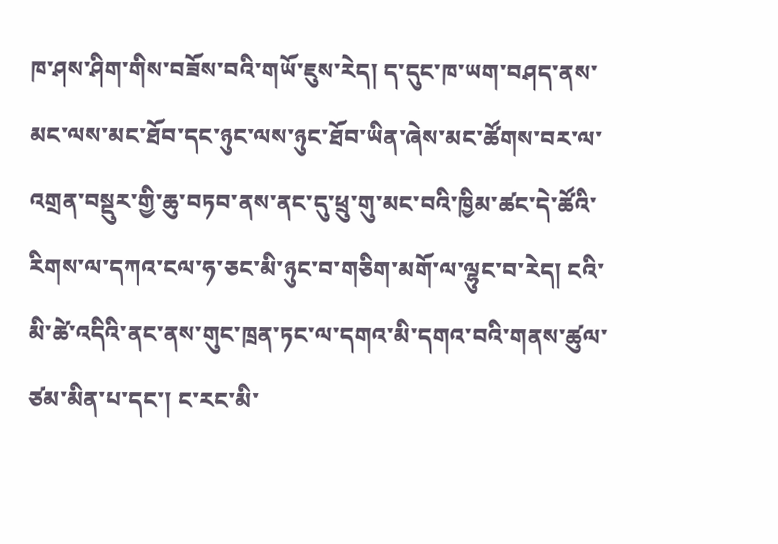ཁ་ཤས་ཤིག་གིས་བཟོས་བའི་གཡོ་ཇུས་རེད། ད་དུང་ཁ་ཡག་བཤད་ནས་མང་ལས་མང་ཐོབ་དང་ཉུང་ལས་ཉུང་ཐོབ་ཡིན་ཞེས་མང་ཚོགས་བར་ལ་འགྲན་བསྡུར་གྱི་ཆུ་བཏབ་ནས་ནང་དུ་ཕྲུ་གུ་མང་བའི་ཁྱིམ་ཚང་དེ་ཚོའི་རིགས་ལ་དཀའ་ངལ་ཧ་ཅང་མི་ཉུང་བ་གཅིག་མགོ་ལ་ལྷུང་བ་རེད། ངའི་མི་ཚེ་འདིའི་ནང་ནས་གུང་ཁྲན་ཏང་ལ་དགའ་མི་དགའ་བའི་གནས་ཚུལ་ཙམ་མིན་པ་དང་། ང་རང་མི་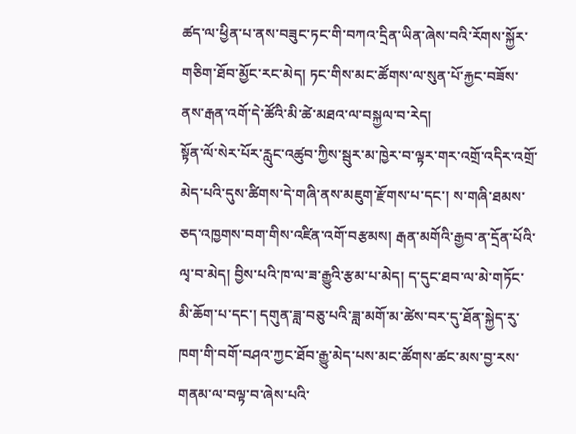ཚད་ལ་ཕྱིན་པ་ནས་བཟུང་ཏང་གི་བཀའ་དྲིན་ཡིན་ཞེས་བའི་རོགས་སྐྱོར་གཅིག་ཐོབ་མྱོང་རང་མེད། ཏང་གིས་མང་ཚོགས་ལ་སུན་པོ་རྐྱང་བཟོས་ནས་རྒན་འགོ་དེ་ཚོའི་མི་ཚེ་མཐའ་ལ་བསྐྱལ་བ་རེད།
སྟོན་ལོ་སེར་པོར་རླུང་འཚུབ་ཀྱིས་སྦུར་མ་ཁྱེར་བ་ལྟར་གར་འགྲོ་འདིར་འགྲོ་མེད་པའི་དུས་ཚིགས་དེ་གཞི་ནས་མཇུག་རྫོགས་པ་དང་། ས་གཞི་ཐམས་ཅད་འཁྱགས་བག་གིས་འཛིན་འགོ་བརྩམས། རྒན་མགོའི་རྒྱབ་ན་དྲོན་པོའི་ལྭ་བ་མེད། བྱིས་པའི་ཁ་ལ་ཟ་རྒྱུའི་རྩམ་པ་མེད། ད་དུང་ཐབ་ལ་མེ་གཏོང་མི་ཆོག་པ་དང་། དགུན་ཟླ་བཅུ་པའི་ཟླ་མགོ་མ་ཚེས་བར་དུ་ཐོན་སྐྱེད་རུ་ཁག་གི་བགོ་བཤའ་ཀྱང་ཐོབ་རྒྱུ་མེད་པས་མང་ཚོགས་ཚང་མས་བྱ་རས་གནམ་ལ་བལྟ་བ་ཞེས་པའི་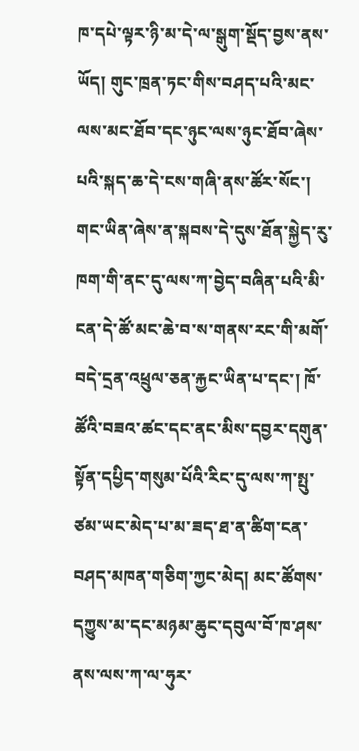ཁ་དཔེ་ལྟར་ཉི་མ་དེ་ལ་སྒུག་སྡོད་བྱས་ནས་ཡོད། གུང་ཁྲན་ཏང་གིས་བཤད་པའི་མང་ལས་མང་ཐོབ་དང་ཉུང་ལས་ཉུང་ཐོབ་ཞེས་པའི་སྐད་ཆ་དེ་ངས་གཞི་ནས་ཚོར་སོང་། གང་ཡིན་ཞེས་ན་སྐབས་དེ་དུས་ཐོན་སྐྱེད་རུ་ཁག་གི་ནང་དུ་ལས་ཀ་བྱེད་བཞིན་པའི་མི་ངན་དེ་ཚོ་མང་ཆེ་བ་ས་གནས་རང་གི་མགོ་བདེ་དྲན་འཕྲུལ་ཅན་རྐྱང་ཡིན་པ་དང་། ཁོ་ཚོའི་བཟའ་ཚང་དང་ནང་མིས་དབྱར་དགུན་སྟོན་དཔྱིད་གསུམ་པོའི་རིང་དུ་ལས་ཀ་སྤུ་ཙམ་ཡང་མེད་པ་མ་ཟད་ཐ་ན་ཚིག་ངན་བཤད་མཁན་གཅིག་ཀྱང་མེད། མང་ཚོགས་དཀྱུས་མ་དང་མཉམ་ཆུང་དབུལ་བོ་ཁ་ཤས་ནས་ལས་ཀ་ལ་ཧུར་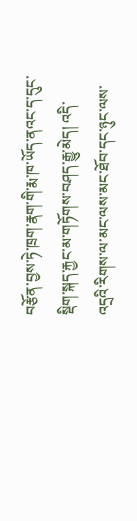བརྩོན་བྱས་ཏེ་ཁྲག་རྣག་གི་རྨ་ཁ་ཡོད་ནའང་ད་དུང་སྡིག་སྐད་རྐྱང་མ་གཏོགས་བཤད་རྒྱུ་མེད། འདི་འདྲའི་རིགས་ལ་མང་ལས་མང་ཐོབ་དང་ཉུང་ལས་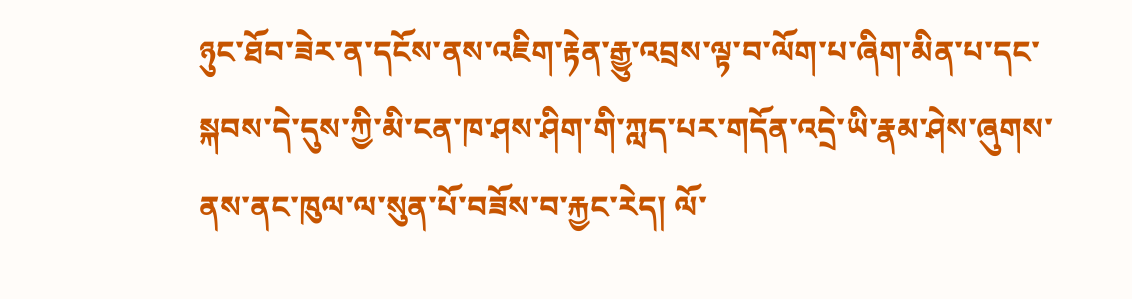ཉུང་ཐོབ་ཟེར་ན་དངོས་ནས་འཇིག་རྟེན་རྒྱུ་འབྲས་ལྟ་བ་ལོག་པ་ཞིག་མིན་པ་དང་སྐབས་དེ་དུས་ཀྱི་མི་ངན་ཁ་ཤས་ཤིག་གི་ཀླད་པར་གདོན་འདྲེ་ཡི་རྣམ་ཤེས་ཞུགས་ནས་ནང་ཁུལ་ལ་སུན་པོ་བཟོས་བ་རྐྱང་རེད། ལོ་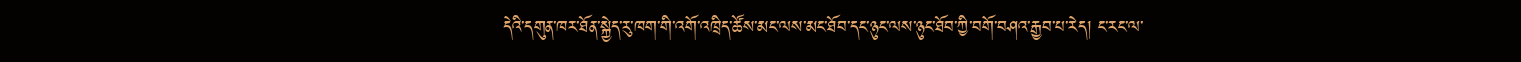དེའི་དགུན་ཁར་ཐོན་སྐྱེད་རུ་ཁག་གི་འགོ་འཁྲིད་ཚོས་མང་ལས་མང་ཐོབ་དང་ཉུང་ལས་ཉུང་ཐོབ་ཀྱི་བགོ་བཤའ་རྒྱབ་པ་རེད། ང་རང་ལ་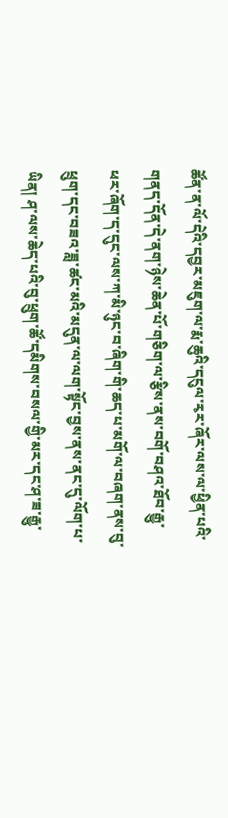ཚོན་ན་ལོ་དེའི་དབྱར་མཇུག་ལ་རྨ་ཆུའི་དངུལ་རྭར་ཞོར་ལས་ལ་ཕྱིན་པའི་གནད་དོན་དེ་ནག་ཉེས་ཆེན་པོ་གཅིག་ལ་རྩིས་ནས་བགོ་བཤའ་ཐོབ་རྒྱུ་ཕར་ཞོག་ད་དུང་ལས་ཀ་མི་ཉུང་བ་ཞིག་གི་ཆད་པ་མགོ་ལ་བཞག་ནས་བུ་ཕྲུག་དང་བཟའ་ཟླ་ཚང་མའི་མདུན་ལ་ལག་སྟོང་བྱས་ནས་ནང་དུ་ལོག་པ་ཡིན། ཤ་ལས་ཆེད་པའི་བུ་ཕྲུག་ཚོ་དམིགས་བསལ་གྱི་མར་དང་ཤ་ཟ་རྒྱུ་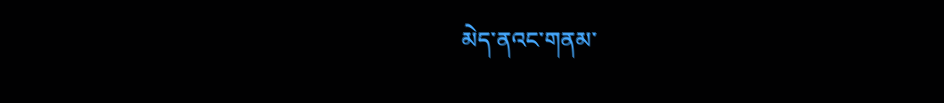མེད་ནའང་གནམ་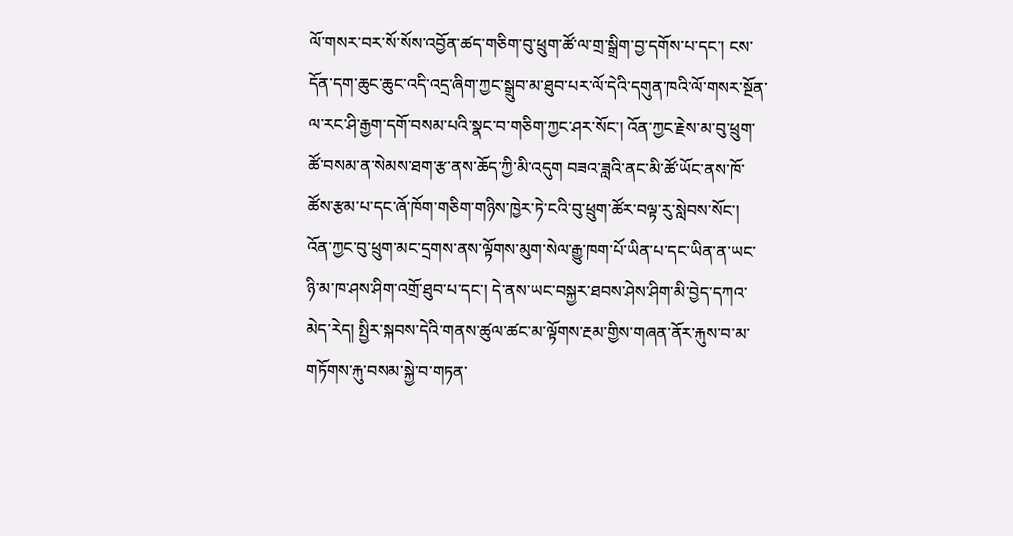ལོ་གསར་བར་སོ་སོས་འབྱོན་ཚད་གཅིག་བུ་ཕྲུག་ཚོ་ལ་གྲ་སྒྲིག་བྱ་དགོས་པ་དང་། ངས་དོན་དག་ཆུང་ཆུང་འདི་འདྲ་ཞིག་ཀྱང་སྒྲུབ་མ་ཐུབ་པར་ལོ་དེའི་དགུན་ཁའི་ལོ་གསར་སྔོན་ལ་རང་ཤི་རྒྱག་དགོ་བསམ་པའི་སྣང་བ་གཅིག་ཀྱང་ཤར་སོང་། འོན་ཀྱང་རྗེས་མ་བུ་ཕྲུག་ཚོ་བསམ་ན་སེམས་ཐག་རྩ་ནས་ཆོད་ཀྱི་མི་འདུག བཟའ་ཟླའི་ནང་མི་ཚོ་ཡོང་ནས་ཁོ་ཚོས་རྩམ་པ་དང་ཞོ་ཁོག་གཅིག་གཉིས་ཁྱེར་ཏེ་ངའི་བུ་ཕྲུག་ཚོར་བལྟ་རུ་སླེབས་སོང་། འོན་ཀྱང་བུ་ཕྲུག་མང་དྲགས་ནས་ལྟོགས་མུག་སེལ་རྒྱུ་ཁག་པོ་ཡིན་པ་དང་ཡིན་ན་ཡང་ཉི་མ་ཁ་ཤས་ཤིག་འགྲོ་ཐུབ་པ་དང་། དེ་ནས་ཡང་བསྐྱར་ཐབས་ཤེས་ཤིག་མི་བྱེད་དཀའ་མེད་རེད། སྤྱིར་སྐབས་དེའི་གནས་ཚུལ་ཚང་མ་ལྟོགས་རྔམ་གྱིས་གཞན་ནོར་རྐུས་བ་མ་གཏོགས་རྐུ་བསམ་སྐྱེ་བ་གཏན་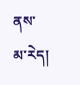ནས་མ་རེད།